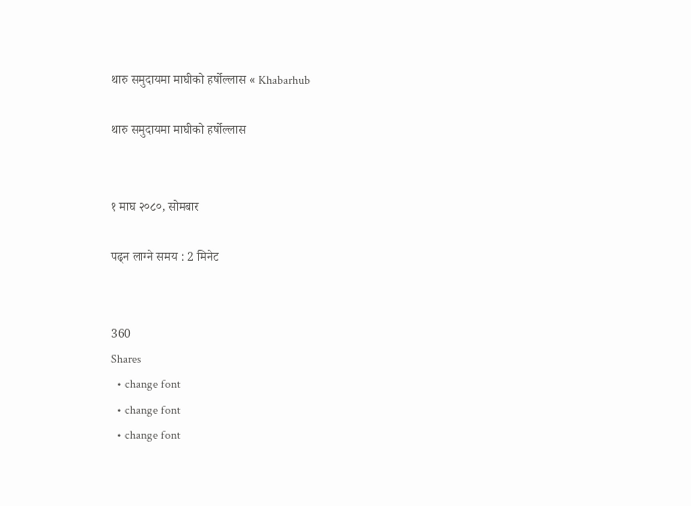थारु समुदायमा माघीको हर्षोल्लास « Khabarhub

थारु समुदायमा माघीको हर्षोल्लास


१ माघ २०८०, सोमबार

पढ्न लाग्ने समय : 2 मिनेट


360
Shares
  • change font
  • change font
  • change font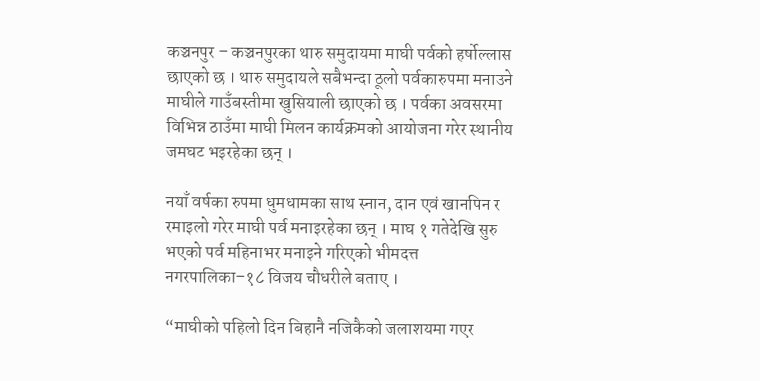कञ्चनपुर – कञ्चनपुरका थारु समुदायमा माघी पर्वको हर्षोल्लास छाएको छ । थारु समुदायले सबैभन्दा ठूलो पर्वकारुपमा मनाउने माघीले गाउँबस्तीमा खुसियाली छाएको छ । पर्वका अवसरमा विभिन्न ठाउँमा माघी मिलन कार्यक्रमको आयोजना गरेर स्थानीय जमघट भइरहेका छन् ।

नयाँ वर्षका रुपमा धुमधामका साथ स्नान, दान एवं खानपिन र रमाइलो गरेर माघी पर्व मनाइरहेका छन् । माघ १ गतेदेखि सुरु भएको पर्व महिनाभर मनाइने गरिएको भीमदत्त नगरपालिका–१८ विजय चौधरीले बताए ।

“माघीको पहिलो दिन बिहानै नजिकैको जलाशयमा गएर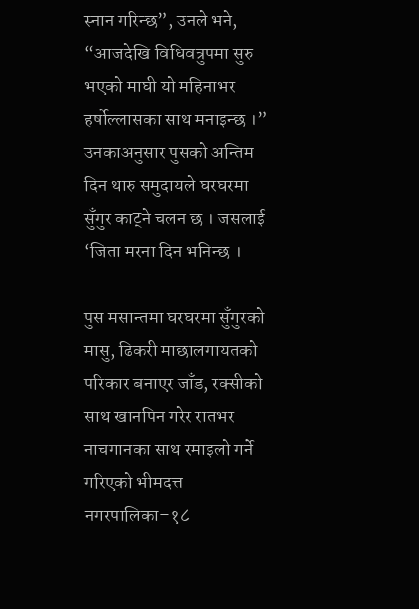स्नान गरिन्छ”, उनले भने, “आजदेखि विधिवत्रुपमा सुरु भएको माघी यो महिनाभर हर्षोल्लासका साथ मनाइन्छ ।” उनकाअनुसार पुसको अन्तिम दिन थारु समुदायले घरघरमा सुँगुर काट्ने चलन छ । जसलाई ‘जिता मरना दिन भनिन्छ ।

पुस मसान्तमा घरघरमा सुँगुरको मासु, ढिकरी माछालगायतको परिकार बनाएर जाँड, रक्सीको साथ खानपिन गरेर रातभर नाचगानका साथ रमाइलो गर्ने गरिएको भीमदत्त नगरपालिका–१८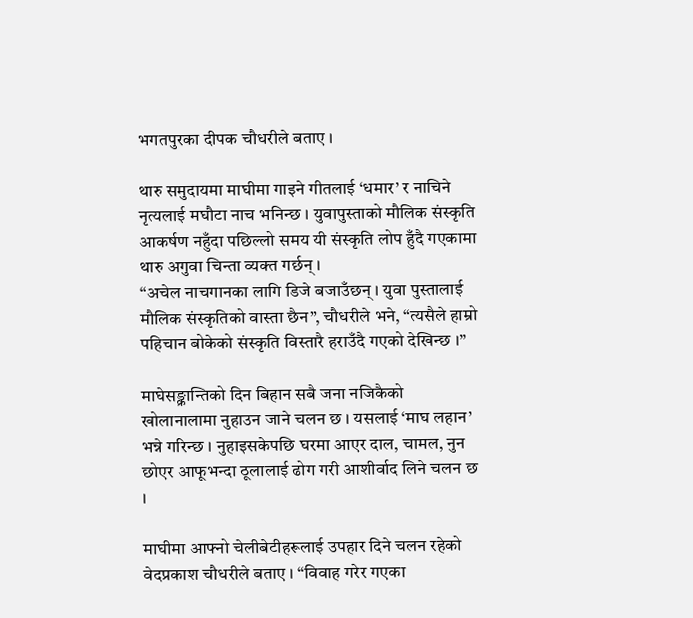भगतपुरका दीपक चौधरीले बताए ।

थारु समुदायमा माघीमा गाइने गीतलाई ‘धमार’ र नाचिने नृत्यलाई मघौटा नाच भनिन्छ । युवापुस्ताको मौलिक संस्कृति आकर्षण नहुँदा पछिल्लो समय यी संस्कृति लोप हुँदै गएकामा थारु अगुवा चिन्ता व्यक्त गर्छन् ।
“अचेल नाचगानका लागि डिजे बजाउँछन् । युवा पुस्तालाई मौलिक संस्कृतिको वास्ता छैन”, चौधरीले भने, “त्यसैले हाम्रो पहिचान बोकेको संस्कृति विस्तारै हराउँदै गएको देखिन्छ ।”

माघेसङ्क्रान्तिको दिन बिहान सबै जना नजिकैको खोलानालामा नुहाउन जाने चलन छ । यसलाई ‘माघ लहान’ भन्ने गरिन्छ । नुहाइसकेपछि घरमा आएर दाल, चामल, नुन छोएर आफूभन्दा ठूलालाई ढोग गरी आशीर्वाद लिने चलन छ ।

माघीमा आफ्नो चेलीबेटीहरूलाई उपहार दिने चलन रहेको वेदप्रकाश चौधरीले बताए । “विवाह गरेर गएका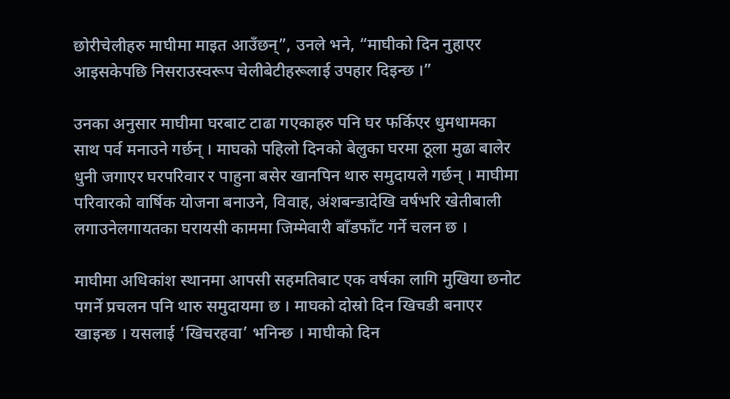छोरीचेलीहरु माघीमा माइत आउँछन्”, उनले भने, “माघीको दिन नुहाएर आइसकेपछि निसराउस्वरूप चेलीबेटीहरूलाई उपहार दिइन्छ ।”

उनका अनुसार माघीमा घरबाट टाढा गएकाहरु पनि घर फर्किएर धुमधामका साथ पर्व मनाउने गर्छन् । माघको पहिलो दिनको बेलुका घरमा ठूला मुढा बालेर धुनी जगाएर घरपरिवार र पाहुना बसेर खानपिन थारु समुदायले गर्छन् । माघीमा परिवारको वार्षिक योजना बनाउने, विवाह, अंशबन्डादेखि वर्षभरि खेतीबाली लगाउनेलगायतका घरायसी काममा जिम्मेवारी बाँडफाँट गर्ने चलन छ ।

माघीमा अधिकांश स्थानमा आपसी सहमतिबाट एक वर्षका लागि मुखिया छनोट पगर्ने प्रचलन पनि थारु समुदायमा छ । माघको दोस्रो दिन खिचडी बनाएर खाइन्छ । यसलाई ‘खिचरहवा’ भनिन्छ । माघीको दिन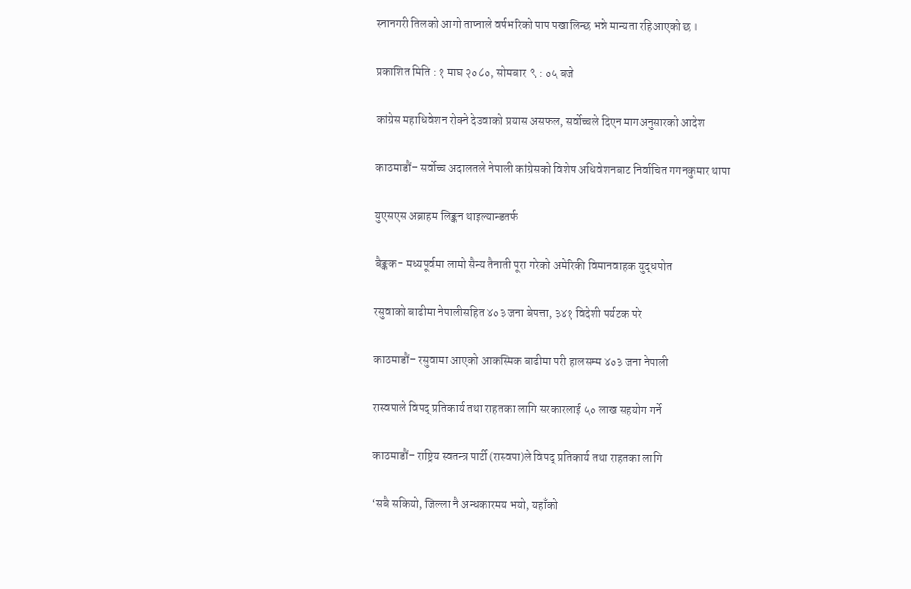स्नानगरी तिलको आगो ताप्नाले वर्षभरिको पाप पखालिन्छ भन्ने मान्यता रहिआएको छ ।

प्रकाशित मिति : १ माघ २०८०, सोमबार  ९ : ०५ बजे

कांग्रेस महाधिवेशन रोक्ने देउवाको प्रयास असफल, सर्वोच्चले दिएन मागअनुसारको आदेश

काठमाडौं– सर्वोच्च अदालतले नेपाली कांग्रेसको विशेष अधिवेशनबाट निर्वाचित गगनकुमार थापा

युएसएस अब्राहम लिङ्कन थाइल्यान्डतर्फ

बैङ्कक- मध्यपूर्वमा लामो सैन्य तैनाती पूरा गरेको अमेरिकी विमानवाहक युद्धपोत

रसुवाको बाढीमा नेपालीसहित ४०३ जना बेपत्ता, ३४१ विदेशी पर्यटक परे

काठमाडौं– रसुवामा आएको आकस्मिक बाढीमा परी हालसम्म ४०३ जना नेपाली

रास्वपाले विपद् प्रतिकार्य तथा राहतका लागि सरकारलाई ५० लाख सहयोग गर्ने

काठमाडौं– राष्ट्रिय स्वतन्त्र पार्टी (रास्वपा)ले विपद् प्रतिकार्य तथा राहतका लागि

‘सबै सकियो, जिल्ला नै अन्धकारमय भयो, यहाँको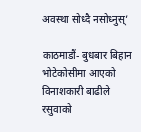अवस्था सोध्दै नसोध्नुस्’

काठमाडौं- बुधबार बिहान भोटेकोसीमा आएको विनाशकारी बाढीले रसुवाको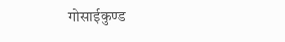गोसाईकुण्ड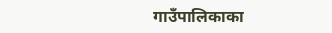गाउँपालिकाका